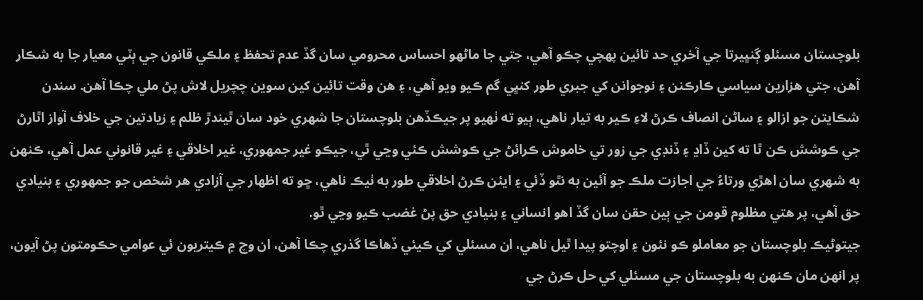بلوچستان مسئلو ڳنڀيرتا جي آخري حد تائين پھچي چڪو آھي، جتي جا ماڻھو احساس محرومي سان گڏ عدم تحفظ ۽ ملڪي قانون جي ٻٽي معيار جا به شڪار آھن، جتي ھزارين سياسي ڪارڪنن ۽ نوجوانن کي جبري طور کنڀي گم ڪيو ويو آھي، ۽ ھن وقت تائين کين سوين چچريل لاش پڻ ملي چڪا آھن. سندن شڪايتن جو ازالو ۽ ساڻن انصاف ڪرڻ لاءِ ڪير به تيار ناھي، ٻيو ته ٺھيو پر جيڪڏھن بلوچستان جا شھري خود سان ٿيندڙ ظلم ۽ زيادتين جي خلاف آواز اٿارڻ جي ڪوشش ڪن ٿا ته کين ڏاڍ ۽ ڏنڊي جي زور تي خاموش ڪرائڻ جي ڪوشش ڪئي وڃي ٿي، جيڪو غير جمھوري، غير اخلاقي ۽ غير قانوني عمل آھي، ڪنھن به شھري سان اھڙي ورتاءُ جي اجازت ملڪ جو آئين به نٿو ڏئي ۽ ايئن ڪرڻ اخلاقي طور به ٺيڪ ناھي، ڇو ته اظھار جي آزادي ھر شخص جو جمھوري ۽ بنيادي حق آھي، پر ھتي مظلوم قومن جي ٻين حقن سان گڏ اھو انساني ۽ بنيادي حق پڻ غضب ڪيو وڃي ٿو.
جيتوڻيڪ بلوچستان جو معاملو ڪو نئون ۽ اوچتو پيدا ٿيل ناھي، ان مسئلي کي ڪيئي ڏھاڪا گذري چڪا آھن، ان وچ ۾ ڪيتريون ئي عوامي حڪومتون پڻ آيون، پر انھن مان ڪنھن به بلوچستان جي مسئلي کي حل ڪرڻ جي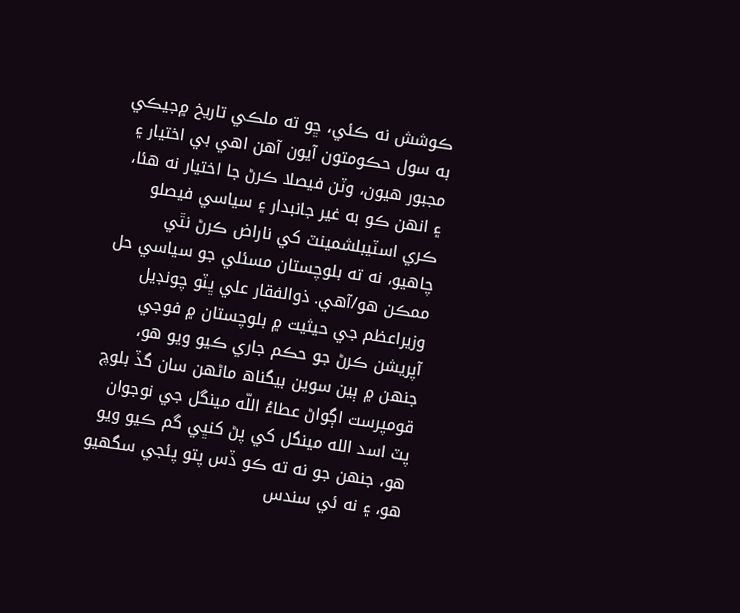ڪوشش نه ڪئي، ڇو ته ملڪي تاريخ ۾جيڪي به سول حڪومتون آيون آھن اھي بي اختيار ۽ مجبور ھيون، وٽن فيصلا ڪرڻ جا اختيار نه ھئا، ۽ انھن ڪو به غير جانبدار ۽ سياسي فيصلو ڪري اسٽيبلشمينٽ کي ناراض ڪرڻ نٿي چاھيو، نه ته بلوچستان مسئلي جو سياسي حل ممڪن هو/آهي. ذوالفقار علي ڀٽو چونڊيل وزيراعظم جي حيثيت ۾ بلوچستان ۾ فوجي آپريشن ڪرڻ جو حڪم جاري ڪيو ويو ھو، جنھن ۾ ٻين سوين بيگناھ ماڻھن سان گڏ بلوچ قومپرست اڳواڻ عطاءُ اللّه مينگل جي نوجوان پٽ اسد الله مينگل کي پڻ کنڀي گم ڪيو ويو ھو، جنھن جو نه ته ڪو ڏس پتو پئجي سگھيو ھو، ۽ نه ئي سندس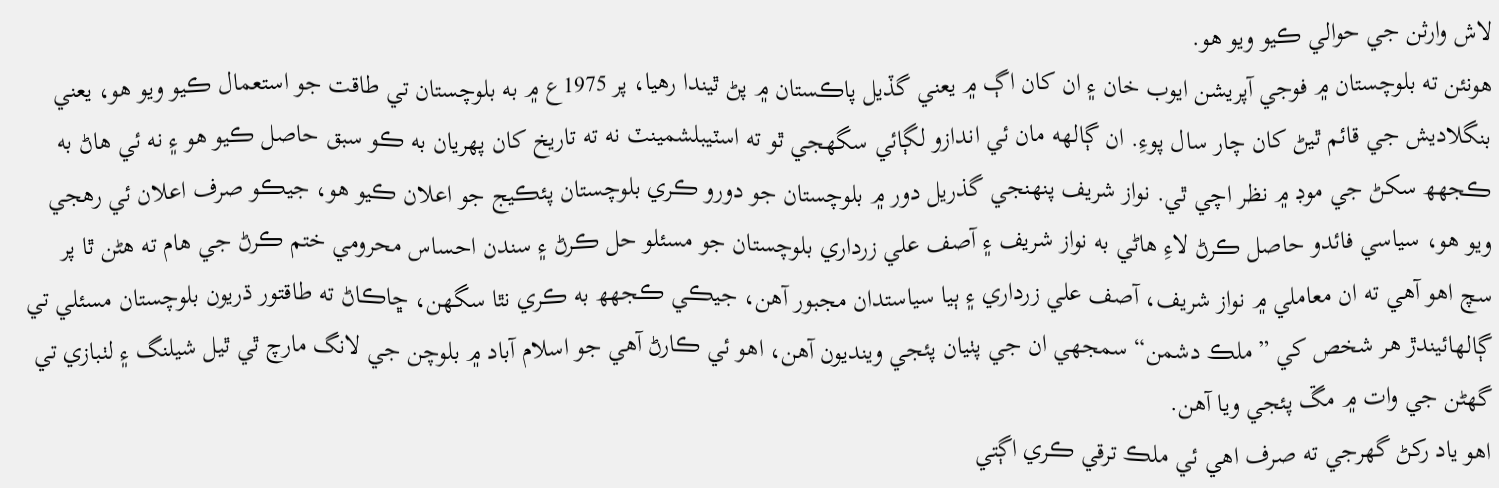لاش وارثن جي حوالي ڪيو ويو ھو.
ھونئن ته بلوچستان ۾ فوجي آپريشن ايوب خان ۽ ان کان اڳ ۾ يعني گڏيل پاڪستان ۾ پڻ ٿيندا رھيا، پر 1975ع ۾ به بلوچستان تي طاقت جو استعمال ڪيو ويو ھو، يعني بنگلاديش جي قائم ٿيڻ کان چار سال پوءِ. ان ڳالھه مان ئي اندازو لڳائي سگھجي ٿو ته اسٽيبلشمينٽ نه ته تاريخ کان پھريان به ڪو سبق حاصل ڪيو ھو ۽ نه ئي ھاڻ به ڪجهھ سکڻ جي موڊ ۾ نظر اچي ٿي. نواز شريف پنھنجي گذريل دور ۾ بلوچستان جو دورو ڪري بلوچستان پئڪيج جو اعلان ڪيو ھو، جيڪو صرف اعلان ئي رھجي ويو ھو، سياسي فائدو حاصل ڪرڻ لاءِ ھاڻي به نواز شريف ۽ آصف علي زرداري بلوچستان جو مسئلو حل ڪرڻ ۽ سندن احساس محرومي ختم ڪرڻ جي ھام ته ھڻن ٿا پر سچ اھو آھي ته ان معاملي ۾ نواز شريف، آصف علي زرداري ۽ ٻيا سياستدان مجبور آھن، جيڪي ڪجهھ به ڪري نٿا سگھن، ڇاڪاڻ ته طاقتور ڌريون بلوچستان مسئلي تي ڳالھائيندڙ ھر شخص کي ”ملڪ دشمن“ سمجھي ان جي پٺيان پئجي وينديون آھن، اھو ئي ڪارڻ آھي جو اسلام آباد ۾ بلوچن جي لانگ مارچ ٿي ٿيل شيلنگ ۽ لٺبازي تي گھڻن جي وات ۾ مڱ پئجي ويا آھن.
اھو ياد رکڻ گھرجي ته صرف اھي ئي ملڪ ترقي ڪري اڳتي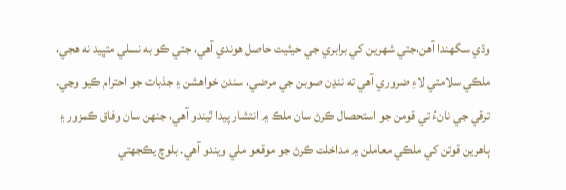وڌي سگھندا آھن،جتي شھرين کي برابري جي حيثيت حاصل ھوندي آھي، جتي ڪو به نسلي متڀيد نه ھجي، ملڪي سلامتي لاءِ ضروري آھي ته ننڍن صوبن جي مرضي، سندن خواھشن ۽ جذبات جو احترام ڪيو وڃي. ترقي جي نانءُ تي قومن جو استحصال ڪرڻ سان ملڪ ۾ انتشار پيدا ٿيندو آھي، جنھن سان وفاق ڪمزور ۽ ٻاھرين قوتن کي ملڪي معاملن ۾ مداخلت ڪرڻ جو موقعو ملي ويندو آھي. بلوچ يڪجھتي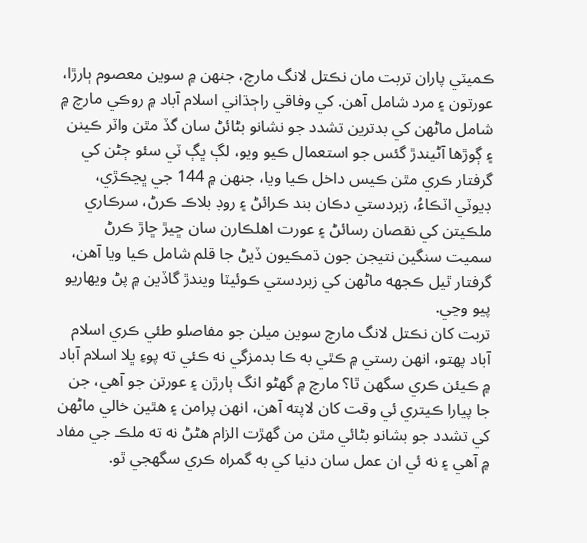ڪميٽي پاران تربت مان نڪتل لانگ مارچ، جنھن ۾ سوين معصوم ٻارڙا، عورتون ۽ مرد شامل آھن. کي وفاقي راڄڌاني اسلام آباد ۾ روڪي مارچ ۾ شامل ماڻھن کي بدترين تشدد جو نشانو بڻائڻ سان گڏ مٿن واٽر ڪينن ۽ ڳوڙھا آڻيندڙ گئس جو استعمال ڪيو ويو، لڳ ڀڳ ٽي سئو ڄڻن کي گرفتار ڪري مٿن ڪيس داخل ڪيا ويا، جنھن ۾ 144 جي ڀڃڪڙي، ڊيوٽي اٽڪاءُ، زبردستي دڪان بند ڪرائڻ ۽ روڊ بلاڪ ڪرڻ، سرڪاري ملڪيتن کي نقصان رسائڻ ۽ عورت اھلڪارن سان ڇيڙ ڇاڙ ڪرڻ سميت سنگين نتيجن جون ڌمڪيون ڏيڻ جا قلم شامل ڪيا ويا آھن، گرفتار ٿيل ڪجھه ماڻھن کي زبردستي ڪوئيٽا ويندڙ گاڏين ۾ پڻ ويھاريو پيو وڃي.
تربت کان نڪتل لانگ مارچ سوين ميلن جو مفاصلو طئي ڪري اسلام آباد پھتو، انھن رستي ۾ ڪٿي به ڪا بدمزگي نه ڪئي ته پوءِ ڀلا اسلام آباد ۾ ڪيئن ڪري سگھن ٿا؟ مارچ ۾ گھڻو انگ ٻارڙن ۽ عورتن جو آھي، جن جا پيارا ڪيتري ئي وقت کان لاپته آھن، انھن پرامن ۽ ھٿين خالي ماڻھن کي تشدد جو بشانو بڻائي مٿن من گھڙت الزام ھڻڻ نه ته ملڪ جي مفاد ۾ آھي ۽ نه ئي ان عمل سان دنيا کي به گمراه ڪري سگھجي ٿو.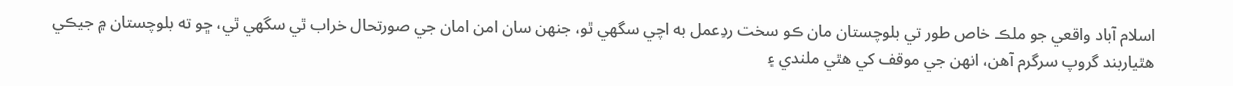اسلام آباد واقعي جو ملڪ خاص طور تي بلوچستان مان ڪو سخت ردِعمل به اچي سگھي ٿو، جنھن سان امن امان جي صورتحال خراب ٿي سگھي ٿي، ڇو ته بلوچستان ۾ جيڪي ھٿياربند گروپ سرگرم آھن، انھن جي موقف کي ھٿي ملندي ۽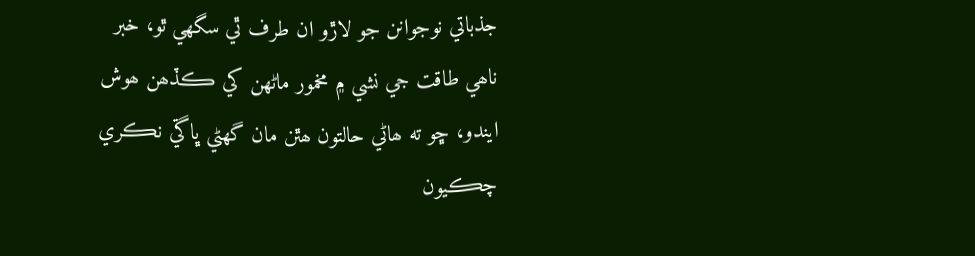جذباتي نوجوانن جو لاڙو ان طرف ٿي سگھي ٿو، خبر ناھي طاقت جي نشي ۾ مخمور ماڻھن کي ڪڏھن ھوش ايندو، ڇو ته ھاڻي حالتون ھٿن مان گھڻي ڀاڱي نڪري چڪيون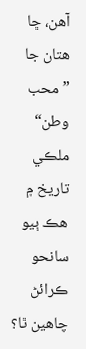آھن، ڇا ھتان جا ”محب وطن“ ملڪي تاريخ ۾ ھڪ ٻيو سانحو ڪرائڻ چاھين ٿا؟